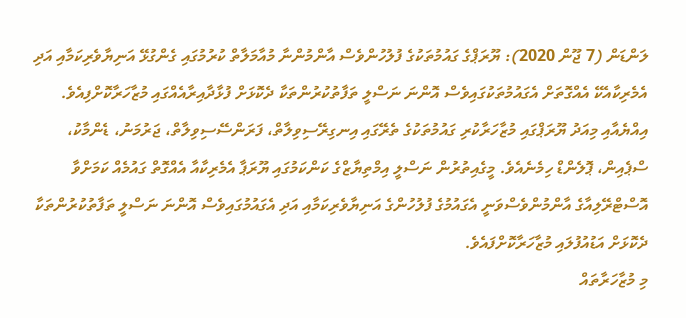ލަންޑަން (7 ޖޫން 2020): ޔޫރަޕްގެ ގައުމުތަކުގެ ފުލުހުންވެސް އާންމުންނާ މުއާމަލާތް ކުރުމުގައި ގެންގުޅޭ އަނިޔާވެރިކަމާއި އަދި އެމެރިކާއެކޭ އެއްގޮތަށް އެގައުމުތަކުގައިވެސް އޮންނަ ނަސްލީ ތަފާތުކުރުންތަކާ ދެކޮޅަށް ފުޅާދާއިރާއެއްގައި މުޒާހަރާކޮށްފިއެވެ.
އިއްޔެއާއި މިއަދު ޔޫރަޕްގައި މުޒާހަރާކުރި ގައުމުތަކުގެ ތެރޭގައި އިނގިރޭސިވިލާތް، ފަރަންސޭސިވިލާތް، ޖަރުމަނު، ޑެންމާކު، ސްޕެއިން، ޕޮލެންޑް ހިމެނެއެވެ. މީގެއިތުރުން ނަސްލީ އިމްތިޔާޒްގެ ކަންކަމުގައި ޔޫރަޕާ އެމެރިކާއާ އެއްގޮތް ގައުމެއް ކަމަށްވާ އޮސްޓްރޭލިއާގެ އާންމުންވެސްވަނީ އެގައުމުގެ ފުލުހުންގެ އަނިޔާވެރިކަމާއި އަދި އެގައުމުގައިވެސް އޮންނަ ނަސްލީ ތަފާތުކުރުންތަކާ ދެކޮޅަށް އަޑުއުފުލައި މުޒާހަރާކޮށްފައެވެ.
މި މުޒާހަރާތައް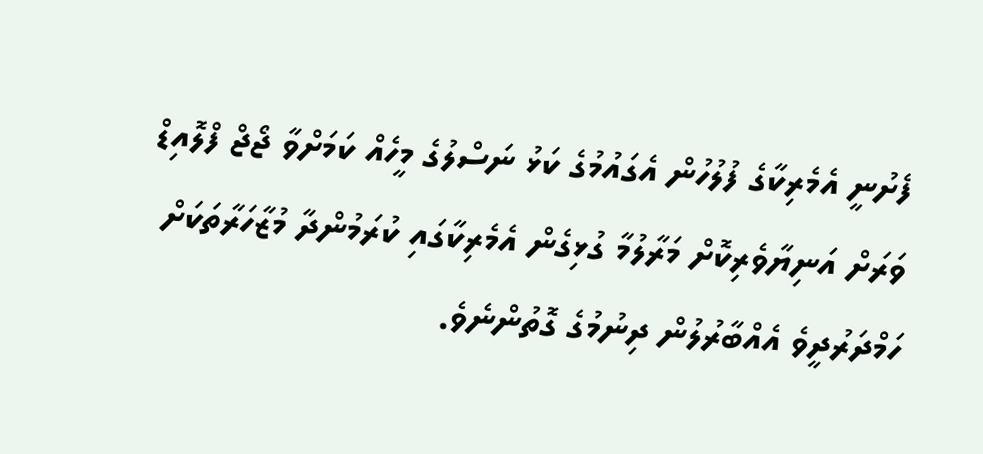ފެށުނީ އެމެރިކާގެ ފުލުހުން އެގައުމުގެ ކަޅު ނަސްލުގެ މީހެއް ކަމަށްވާ ޖޯޖް ފްލޮއިޑް ވަރަށް އަނިޔާވެރިކޮށް މަރާލުމާ ގުޅިގެން އެމެރިކާގައި ކުރަމުންދާ މުޒާހަރާތަކަށް ހަމްދަރުދީވެ އެއްބާރުލުން ދިނުމުގެ ގޮތުންނެވެ.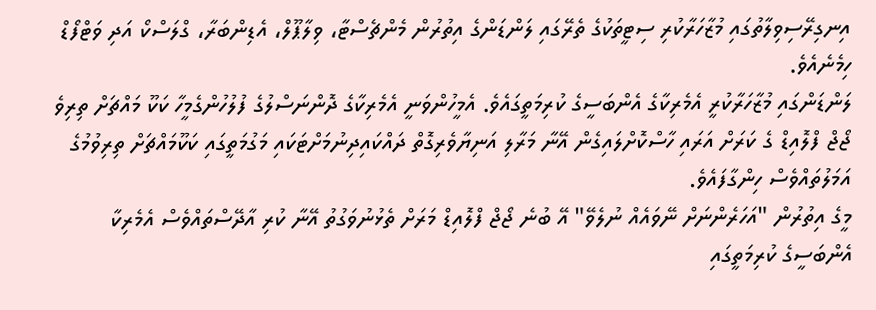އިނގިރޭސިވިލާތުގައި މުޒާހަރާކުރި ސިޓީތަކުގެ ތެރޭގައި ލަންޑަންގެ އިތުރުން މެންޗެސްޓާ، ވިލާޕޫލް، އެޑިންބަރާ، ގްލަސްކޯ އަދި ވަޓްފޯޑް ހިމެނެއެވެ.
ލަންޑަންގައި މުޒާހަރާކުރީ އެމެރިކާގެ އެންބަސީގެ ކުރިމަތީގައެވެ. އެމީހުންވަނީ އެމެރިކާގެ ދޮންނަސްލުގެ ފުލުހުންގެމީހާ ކަކޫ މައްޗަށް ތިރިވެ ޖޯޖް ފްލޮއިޑް ގެ ކަރަށް އަރައި ހާސްކޮށްލައިގެން އޭނާ މަރާލި އަނިޔާވެރިގޮތް ދައްކައިދިނުމަށްޓަކައި މަގުމަތީގައި ކަކޫމައްޗަށް ތިރިވުމުގެ އަމަލުތައްވެސް ހިންގާފައެވެ.
މީގެ އިތުރުން "އަހަރެންނަށް ނޭވައެއް ނުލެވޭ" އޭ ބުނެ ޖޯޖް ފްލޮއިޑް މަރަށް ތެޅުނުވަގުތު އޭނާ ކުރި އާދޭސްތައްވެސް އެމެރިކާ އެންބަސީގެ ކުރިމަތީގައި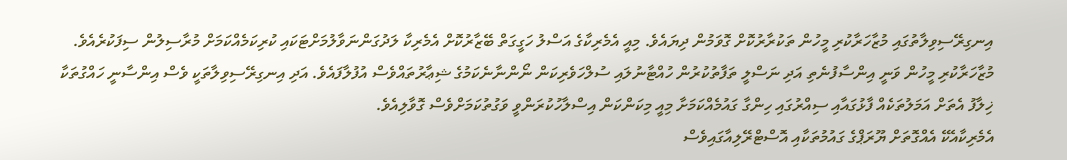އިނގިރޭސިވިލާތުގައި މުޒާހަރާކުރި މީހުން ތަކުރާރުކޮށް ގޮވަމުން ދިޔައެވެ. މިއީ އެމެރިކާގެ އަސްލު ހަގީގަތް ބޭޒާރުކޮށް އެމެރިކާ ލަދުގަންނަވާލުމަށްޓަކައި ކުރިކަމެއްކަމަށް މުރާސިލުން ސިފަކުރެއެވެ.
މުޒާހަރާކުރި މީހުން ވަނީ އިންސާފުނެތި އަދި ނަސްލީ ތަފާތުކުރުން ހުއްޓާނުލައި ސުލްހަވެރިކަން ނޯންނާނެކަމުގެ ޝިޢާރުތައްވެސް އުފުލާފައެވެ. އަދި އިނގިރޭސިވިލާތަކީ ވެސް އިންސާނީ ހައްގުތަކާ ޚިލާފު އެތަށް އަމަލުތަކެއް ފާޅުގައާއި ސިއްރުގައި ހިންގާ ގައުމެއްކަމަށާ މިއީ މިކަންކަން އިސްލާހުކުރަންވީ ވަގުތުކަމަށްވެސް ގޮވާލިއެވެ.
އެމެރިކާއެކޭ އެއްގޮތަށް ޔޫރަޕްގެ ގައުމުތަކާއި އޮސްޓްރޭލިއާގައިވެސް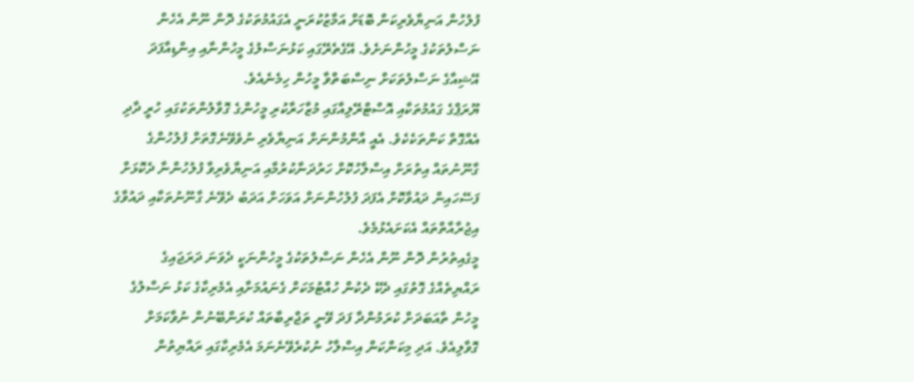ފުލުހުން އަނިޔާވެރިކަން ބޮޑަށް އަމާޒުކުރަނީ އެގައުމުތަކުގެ ދޮން ނޫން އެހެން ނަސްލުތަކުގެ މީހުންނަށެވެ. އޭގެތެރޭގައި ކަޅުނަސްލުގެ މީހުންނާއި އިންޑިއާފަދަ އޭޝިއާގެ ނަސްލުތަކަށް ނިސްބަތްވާ މީހުން ހިމެނެއެވެ.
ޔޫރަޕްގެ ގައުމުތަކާއި އޮސްޓްރޭލިއާގައި މުޒާހަރާކުރި މީހުންގެ ގޮވާލުންތަކުގައި ހުރީ ދާދި އެއްގޮތް ކަންތަކެކެވެ. އެއީ އާންމުންނަށް އަނިޔާވެރި ނުވެވޭނެގޮތަށް ފުލުހުންގެ ގާނޫނުތައް އިތުރަށް އިސްލާހުކޮށް ހަރުދަނާކުރުމާއި އަނިޔާވެރިވާ ފުލުހުންނާ ދެކޮޅަށް ފަސޭހައިން ދައުވާކޮށް އެފަދަ ފުލުހުންނަށް އަވަހަށް އަދަބު ދެވޭނެ ގާނޫނުތަކާއި ދައުވާގެ އިޖުރާއާތްތައް އެކަށައެޅުމެވެ.
މީގެއިތުރުން ދޮން ނޫން އެހެން ނަސްލުތަކުގެ މީހުންނަކީ ދެވަނަ ދަރަޖައިގެ ރައްޔިތެއްގެ ގޮތުގައި ދެކޭ ދެކުން ހުއްޓުމަކަށް ގެނައުމަށާއި އެމެރިކާގެ ކަޅު ނަސްލުގެ މީހުން ތާއަބަދަށް ކުރަމުންދާ ފަދަ ވޭނީ ތަޖްރިބާތައް ކުރަންބޭނުން ނުވާކަމަށް ގޮވާލިއެވެ. އަދި މިކަންކަން އިސްލާހު ނުކުރެވޭނެނަމަ އެމެރިކާގައި ރައްޔިތުން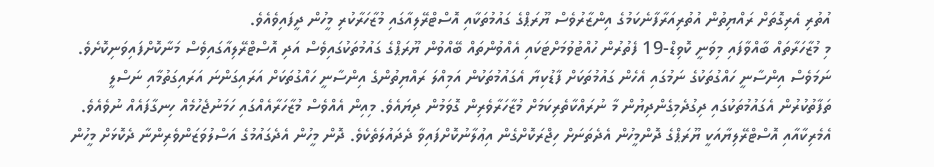އުތުރި އެރިގޮތަށް ރައްޔިތުން އުތުރިއަރާފާނެކަމުގެ އިންޒާރުވެސް ޔޫރަޕްގެ ގައުމުތަކާއި އޮސްޓްރޭލިއާގައި މުޒާހަރާކުރި މީހުން ދީފައިވެއެވެ.
މި މުޒާހަރާތައް ބާއްވާފައި މިވަނީ ކޮވިޑް-19 ފެތުރުން ހުއްޓުވުމަށްޓަކައި އެއްވުންތައް ބޭއްވުން ޔޫރަޕްގެ ގައުމުތަކުގައިވެސް އަދި އޮސްޓްރޭލިއާގައިވެސް މަނާކޮށްފައިވަނިކޮށެވެ. ނަމަވެސް އިންސާނީ ހައްގުތަކުގެ ނަމުގައި އެހެން ގައުމުތަކަށް ފާޑުކިޔާ އެގައުމުތަކުން އަމިއްލަ ރައްޔިތުންގެ އިންސާނީ ހައްގުތަކަށް އަރައިގަންނަ އަރައިގަތުމާއި ނަސްލީ ތަފާތުކުރުން އެގައުމުތަކުގައި ދިގުދެމިގެންދިޔުން މާ ނުރައްކާތެރިކަމަށް މުޒާހަރާވެރިން ގޮވަމުން ދިޔައެވެ. މިއިން އެއްވެސް މުޒާހަރާއެއްގައި ހަމަނުޖެހުމެއް ހިނގާފައެއް ނުވެއެވެ.
އެމެރިކާއާއި އޮސްޓްރޭލިޔާއަކީ ޔޫރަޕްގެ ދޮންމީހުން އެދެތަނަށް ހިޖްރަކޮށްގެން އިޢުލާނުކޮށްފައިވާ ދެދައުލަތެކެވެ. ދޮން މީހުން އެދެގައުމުގެ އަސްލުވަޒަންވެރިންނާ ދެކޮޅަށް މީހުން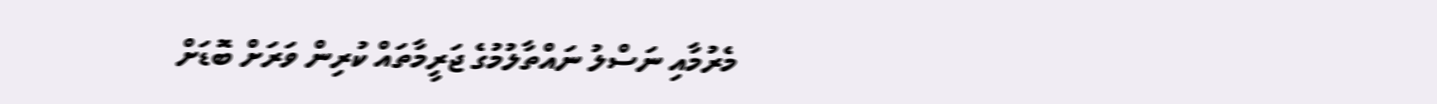މެރުމާއި ނަސްލު ނައްތާލުމުގެ ޖަރީމާތައް ކުރިން ވަރަށް ބޮޑަށް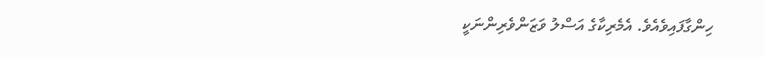ހިންގާފައިވެއެވެ. އެމެރިކާގެ އަސްލު ވަޒަންވެރިންނަކީ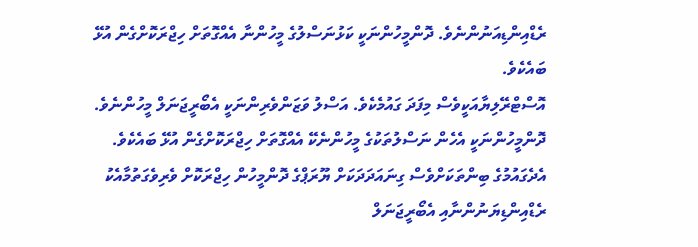ރެޑްއިންޑިއަނުންނެވެ. ދޮންމީހުންނަކީ ކަޅުނަސްލުގެ މީހުންނާ އެއްގޮތަށް ހިޖްރަކޮށްގެން އުޅޭ ބައެކެވެ.
އޮސްޓްރޭލިޔާއަކީވެސް މިފަދަ ގައުމެކެވެ. އަސްލު ވަޒަންވެރިންނަކީ އެބޯރީޖަނަލް މީހުންނެވެ. ދޮންމީހުންނަކީ އެހެން ނަސްލުތަކުގެ މީހުންނެކޭ އެއްގޮތަށް ހިޖްރަކޮށްގެން އުޅޭ ބައެކެވެ. އެދެގައުމުގެ ބިންތަކަށްވެސް ގިނައަދަދަކަށް ޔޫރަޕްގެ ދޮންމީހުން ހިޖްރަކޮށް ވެރިވެގަތުމާއެކު ރެޑްއިންޑިޔަނުންނާއި އެބޯރީޖަނަލް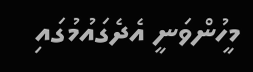މީހުންވަނީ އެދެގައުމުގައި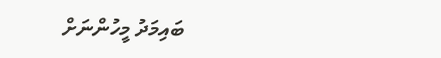ބައިމަދު މީހުންނަށް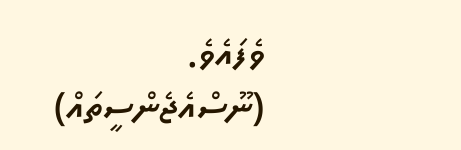ވެފައެވެ. (ނޫސްއެޖެންސީތައް)